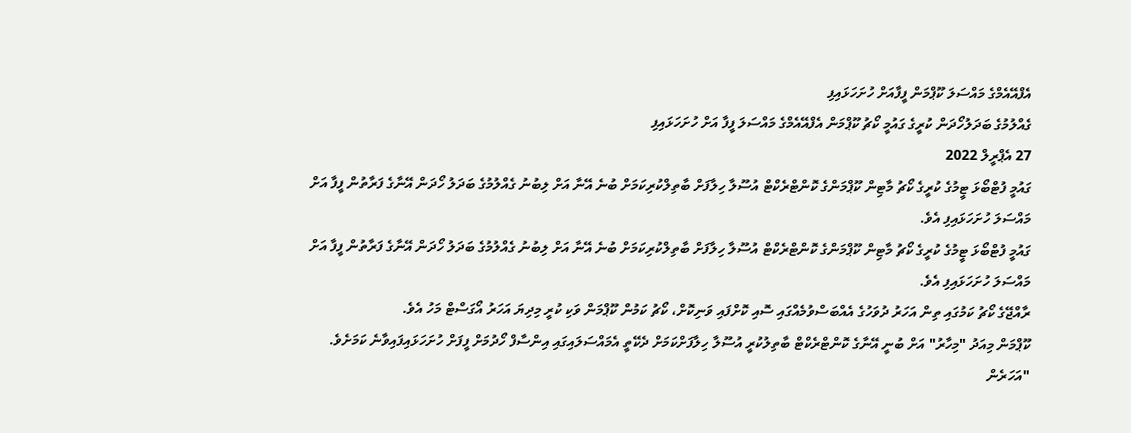އެފްއޭއެމްގެ މައްސަލަ ކޫޕްމަން ފީފާއަށް ހުށަހަޅައިފި
ގެއްލުމުގެ ބަދަލުހޯދަން ކުރީގެ ގައުމީ ކޯޗު ކޫޕްމަން އެފްއޭއެމްގެ މައްސަލަ ފީފާ އަށް ހުށަހަޅައިފި
27 އެޕްރީލް 2022
ގައުމީ ފުޓްބޯޅަ ޓީމުގެ ކުރީގެ ކޯޗު މާޓިން ކޫޕްމަންގެ ކޮންޓްރެކްޓް އުސޫލާ ހިލާފަށް ބާތިލްކުރިކަމަށް ބުނެ އޭނާ އަށް ލިބުނު ގެއްލުމުގެ ބަދަލު ހޯދަން އޭނާގެ ފަރާތުން ފީފާ އަށް މައްސަލަ ހުށަހަޅައިފި އެވެ.
ގައުމީ ފުޓްބޯޅަ ޓީމުގެ ކުރީގެ ކޯޗު މާޓިން ކޫޕްމަންގެ ކޮންޓްރެކްޓް އުސޫލާ ހިލާފަށް ބާތިލްކުރިކަމަށް ބުނެ އޭނާ އަށް ލިބުނު ގެއްލުމުގެ ބަދަލު ހޯދަން އޭނާގެ ފަރާތުން ފީފާ އަށް މައްސަލަ ހުށަހަޅައިފި އެވެ.
ރާއްޖޭގެ ކޯޗު ކަމުގައި ތިން އަހަރު ދުވަހުގެ އެއްބަސްވުމެއްގައި ސޮއި ކޮށްފައި ވަނިކޮށް، ކޯޗު ކަމުން ކޫޕްމަން ވަކި ކުރީ މިދިޔަ އަހަރު އޯގަސްޓް މަހު އެވެ.
ކޫޕްމަން މިއަދު "މިހާރު" އަށް ބުނީ އޭނާގެ ކޮންޓްރެކްޓް ބާތިލުކުރީ އުސޫލާ ހިލާފަށްކަމަށް ދެކޭތީ އެމައްސަލައިގައި އިންސާފް ހޯދުމަށް ފީފަށް ހުށަހަޅައިފައިވާނެ ކަމަށެވެ.
"އަހަރެން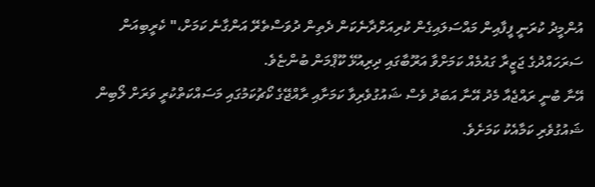އުންމީދު ކުރަނީ ފީފާއިން މައްސަލައިގެން ކުރިއަށްދާނެކަން ދެތިން ދުވަސްތެރޭ އަންގާނެ ކަމަށް،" ކެރީބިއަން ސަރަހައްދުގެ ޖަޒީރާ ގައުމެއް ކަމަށްވާ އަރޫބާގައި ދިރިއުޅޭ ކޫޕްމަން ބުންޏެވެ.
އޭނާ ބުނީ ރައްޖެއާ މެދު އޭނާ އަބަދު ވެސް ޝައުގުވެރިވާ ކަމަށާއި ރާއްޖޭގެ ކޯޗުކަމުގައި މަސައްކަތްކުރީ ވަރަށް ލޯބިން ޝައުގުވެރި ކަމާއެކު ކަމަށެވެ.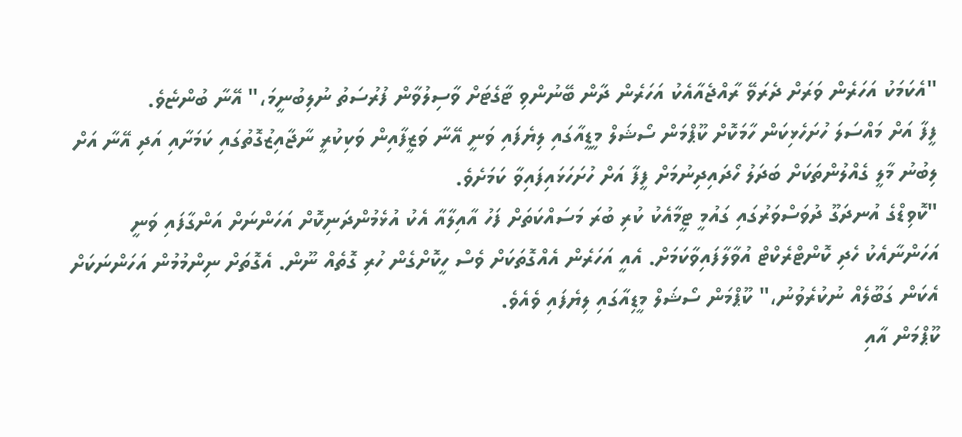"އެކަމަކު އަހަރެން ވަރަށް ދެރަވޭ ރާއްޖެއާއެކު އަހަރެން ދާން ބޭނުންވި ޓާގެޓަށް ވާސިލުވާން ފުރުސަތު ނުލިބުނީމަ،" އޭނާ ބުންޏެވެ.
ފީފާ އަށް މައްސަލަ ހުށަހެޅިކަން ހާމަކޮށް ކޫޕްމަން ސޯޝަލް މީޑީއާގައި ލިޔެފައި ވަނީ އޭނާ ވަޒީފާއިން ވަކިކުރީ ނާޖާއިޒުގޮތުގައި ކަމަށާއި އަދި އޭނާ އަށް ލިބުނު މާލީ ގެއްލުންތަކަށް ބަދަލު ހޯދައިދިނުމަށް ފީފާ އަށް ހުށަހަޅައިފައިވާ ކަމަށެވެ.
"ކޮވިޑްގެ އުނދަގޫ ދުވަސްވަރުގައި ގައުމީ ޓީމާއެކު ކުރި ބުރަ މަސައްކަތަށް ފަހު އާއިލާއާ އެކު އުޅެމުންދަނިކޮށް އަހަންނަށް އަންގާފައި ވަނީ އަހަންނާއެކު ހެދި ކޮންޓްރެކްޓް އުވާލާފައިވާކަމަށް. އެއީ އަހަރެން އެއްގޮތަކަށް ވެސް ހީކޮށްގެން ހުރި ގޮތެއް ނޫން. އެގޮތަށް ނިންމުމުން އަހަންނަކަށް އެކަން ގަބޫލެއް ނުކުރެވުނު،" ކޫޕްމަން ސޯޝަލް މީޑިއާގައި ލިޔެފައި ވެއެވެ.
ކޫޕްމަން އާއި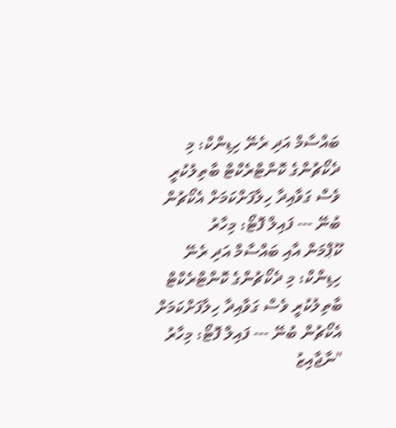ބައްސާމް އަދި ރެނޭ ހިޑިންކް: މި ދެކޯޗުންގެ ކޮންޓްރެކްޓް ބާތިލުކުރީ ވެސް ގަވާއިދާ ހިލާފަށްކަމަށް އެކޯޗުން ބުނޭ --- ފައިލް ފޮޓޯ: މިހާރު
ކޫޕްމަން އާއި ބައްސާމް އަދި ރެނޭ ހިޑިންކް: މި ދެކޯޗުންގެ ކޮންޓްރެކްޓް ބާތިލުކުރީ ވެސް ގަވާއިދާ ހިލާފަށްކަމަށް އެކޯޗުން ބުނޭ --- ފައިލް ފޮޓޯ: މިހާރު
"ނާޖާއިޒު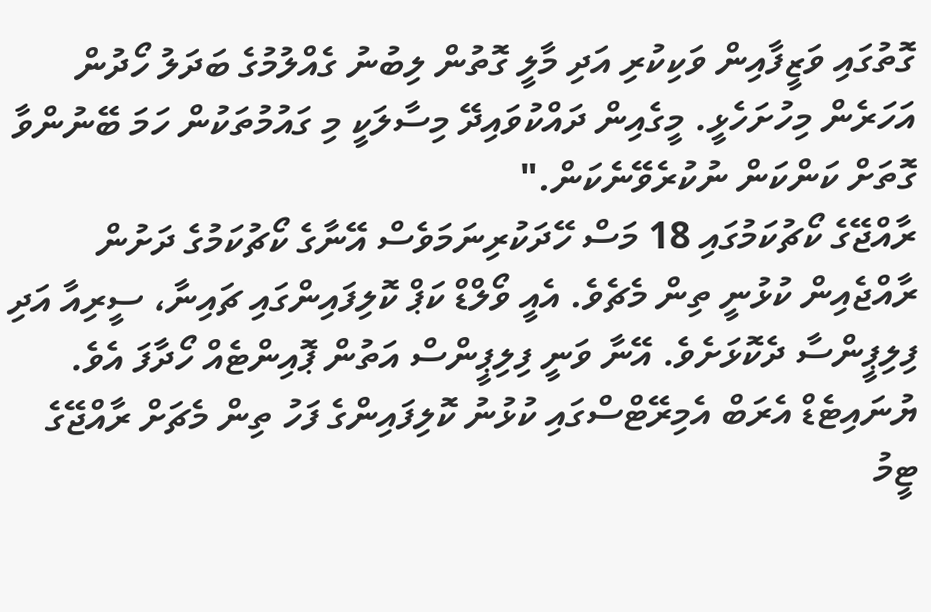ގޮތުގައި ވަޒީފާއިން ވަކިކުރި އަދި މާލީ ގޮތުން ލިބުނު ގެއްލުމުގެ ބަދަލު ހޯދުން އަހަރެން މިހުށަހެޅީ. މީގެއިން ދައްކުވައިދޭ މިސާލަކީ މި ގައުމުތަކުން ހަމަ ބޭނުންވާ ގޮތަށް ކަންކަން ނުކުރެވޭނެކަން."
ރާއްޖޭގެ ކޯޗުކަމުގައި 18 މަސް ހޭދަކުރިނަމަވެސް އޭނާގެ ކޯޗުކަމުގެ ދަށުން ރާއްޖެއިން ކުޅުނީ ތިން މެޗެވެ. އެއީ ވޯލްޑް ކަޕް ކޮލިފައިންގައި ޗައިނާ، ސީރިއާ އަދި ފިލިޕީންސާ ދެކޮޅަށެވެ. އޭނާ ވަނީ ފިލިޕީންސް އަތުން ޕޮއިންޓެއް ހޯދާފަ އެވެ.
ޔުނައިޓެޑް އެރަބް އެމިރޭޓްސްގައި ކުޅުނު ކޮލިފައިންގެ ފަހު ތިން މެޗަށް ރާއްޖޭގެ ޓީމު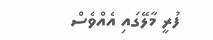ފުރީ މާލޭގައި އެއްވެސް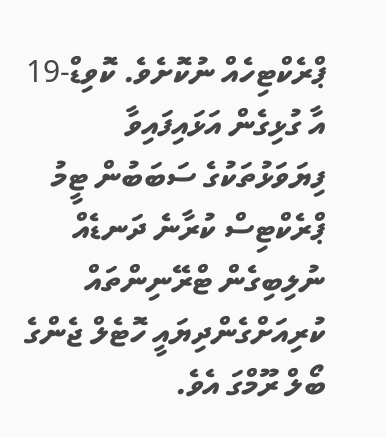ޕްރެކްޓިހެއް ނުކޮށެވެ. ކޮވިޑް-19 އާ ގުޅިގެން އަޅައިފައިވާ ފިޔަވަޅުތަކުގެ ސަބަބުން ޓީމު ޕްރެކްޓިސް ކުރާނެ ދަނޑެއް ނުލިބިގެން ޓްރޭނިންތައް ކުރިއަށްގެންދިޔައީ ހޮޓެލް ޖެންގެ ބޯލް ރޫމްގަ އެވެ.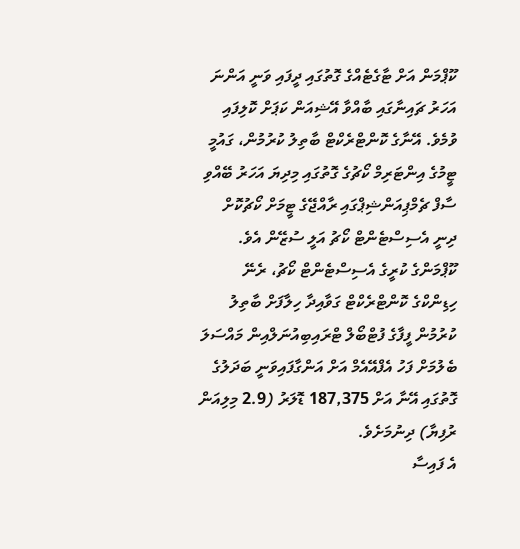ކޫޕްމަން އަށް ޓާގެޓެއްގެ ގޮތުގައި ދީފައި ވަނީ އަންނަ އަހަރު ޗައިނާގައި ބާއްވާ އޭޝިއަން ކަޕަށް ކޮލިފައި ވުމެވެ. އޭނާގެ ކޮންޓްރެކްޓް ބާތިލު ކުރުމުން، ގައުމީ ޓީމުގެ އިންޓަރިމް ކޯޗުގެ ގޮތުގައި މިދިޔަ އަހަރު ބޭއްވި ސާފް ޗެމްޕިއަންޝިޕްގައި ރާއްޖޭގެ ޓީމަށް ކޯޗުކޮށް ދިނީ އެސިސްޓެންޓް ކޯޗު އަލީ ސުޒޭން އެވެ.
ކޫޕްމަންގެ ކުރީގެ އެސިސްޓެންޓް ކޯޗު، ރެނޭ ހިޑިންކްގެ ކޮންޓްރެކްޓް ގަވާއިދާ ހިލާފަށް ބާތިލު ކުރުމުން ފީފާގެ ފުޓްބޯލް ޓްރައިބިއުނަލްއިން މައްސަލަ ބެލުމަށް ފަހު އެފްއޭއެމް އަށް އަންގާފައިވަނީ ބަދަލުގެ ގޮތުގައި އޭނާ އަށް 187,375 ޑޮލަރު (2.9 މިލިއަން ރުފިޔާ) ދިނުމަށެވެ.
އެ ފައިސާ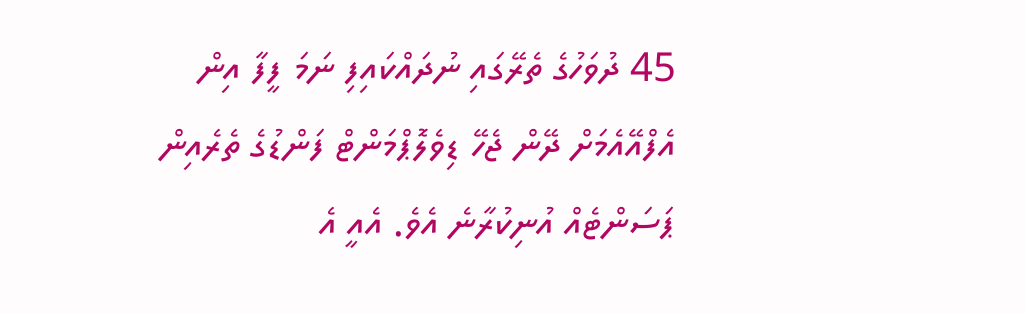45 ދުވަހުގެ ތެރޭގައި ނުދައްކައިފި ނަމަ ފީފާ އިން އެފްއޭއެމަށް ދޭން ޖެހޭ ޑިވެލޮޕްމަންޓް ފަންޑުގެ ތެރެއިން ޕަސަންޓެއް އުނިކުރާނެ އެވެ. އެއީ އެ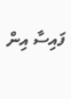ފައިސާ އިން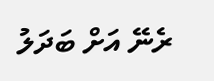ރެނޭ އަށް ބަދަލު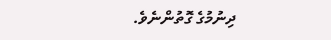ދިނުމުގެ ގޮތުންނެވެ.